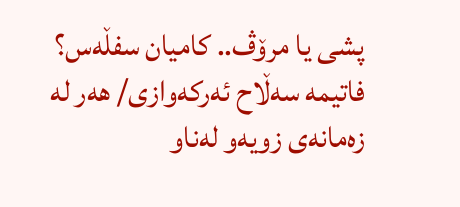پشی یا مرۆڤ.. کامیان سفڵەس؟
فاتیمە سەڵاح ئەرکەوازی/ هەر لە زەمانەی زویەو لەناو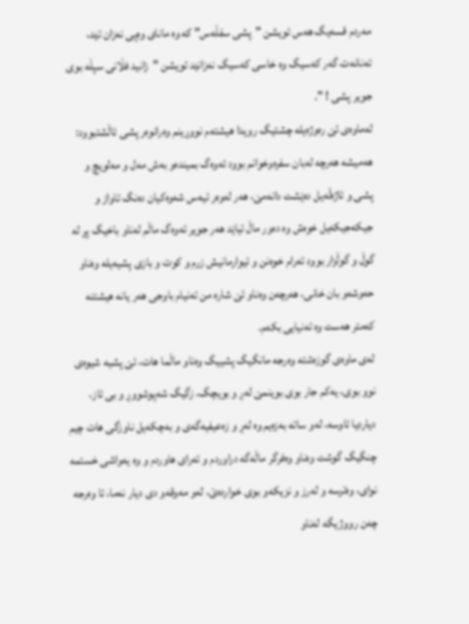مەردم قسەیگ هەس ئویشن "پشی سفڵەس" کە وە مانای وەپی نەزان تێد، تەنانەت گەر کەسیگ وە خاسی کەسیگ نەزانێد ئویشن "زانید فڵانی سپڵە بوی جویر پشی ! ".
لەماوەی ئێ رەوژەیلە چشتیگ رویدا هیشتەم نووڕینم وەرانوەر پشی ئاڵشتبوود:
هەمیشە هەرچە لەبان سفرەوخوانم بوود ئەوەگ بمیندەو بەش مەل و مەلویچ و پشی و ئاژەڵەیل دەێشت دانەمێ، هەر لەوەر ئیەس شەوەکیان دەنگ ئاواز و جیکەجیکەیل خوەش وە دەور ماڵ تیاێد هەر جویر ئەوەگ ماڵم لەناو باخیگ پڕ لە گوڵ و گوڵزار بوود ئەرام خوەنن و ئیوارمانیش زرم و کوت و بازی پشیەیلە وەناو حەوشەو بان خانی، هەرچەن وەناو ئێ شارە من تەنیام باوجی هەر یانە هیشتنە کەمتر هەست وە تەنیایی بکەم.
لەی ماوەی گوزەشتە وەرجە مانگیگ پشییگ وەناو ماڵما هات، ئێ پشیە شیوەی نوو بوی، یەکم جار بوی بوینمێ لەڕ و بویچگ، زگیگ شەپوشووڕ و بی ئاز، دیاردیا ئاوسە، لەو ساتە بەزەیم وە لەڕ و زەعیفیەگەی و بەچکەیل ناوزگی هات چیم چنگیگ گوشت وەناو وەفرگر ماڵەگە دراوردم و ئەرای هاوردم و وە یەواشی خستمە نوای، وەترسە و لەرز و نزیکەو بوی خواردەێ، لەو مەوقەو دی دیار نەما، تا وەرجە چەن رووژیگە لەناو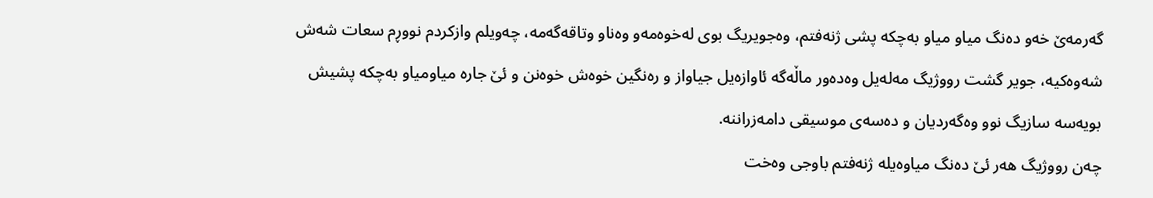گەرمەێ خەو دەنگ میاو میاو بەچکە پشی ژنەفتم، وەجویریگ بوی لەخوەمەو وەناو وتاقەگەمە، چەویلم وازکردم نووڕم سعات شەش شەوەکیە، جویر گشت رووژیگ مەلەیل وەدەور ماڵەگە ئاوازەیل جیاواز و رەنگین خوەش خوەنن و ئێ جارە میاومیاو بەچکە پشیش بویەسە سازیگ نوو وەگەردیان و دەسەی موسیقی دامەزراننە.
چەن رووژیگ هەر ئێ دەنگ میاوەیلە ژنەفتم باوجی وەخت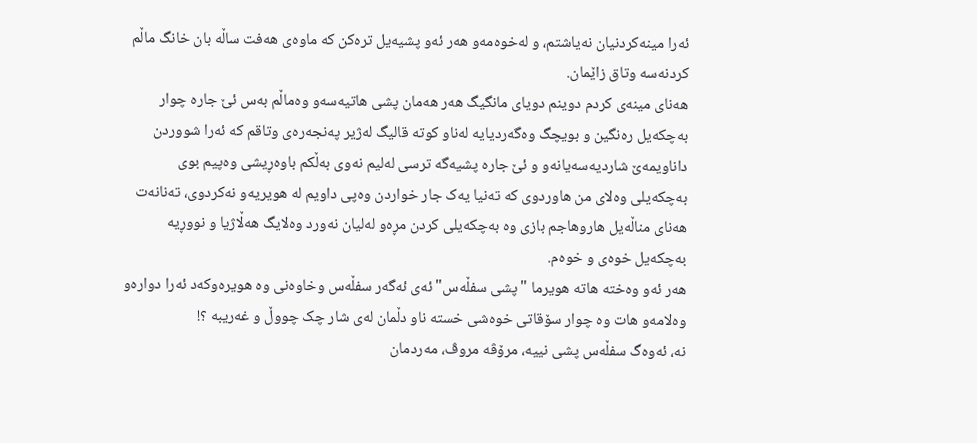ئەرا مینەکردنیان نەیاشتم، و لەخوەمەو هەر ئەو پشیەیل ترەکن کە ماوەی هەفت ساڵە بان خانگ ماڵم کردنەسە وتاق زاێمان.
هەنای مینەی کردم دوینم دویای مانگیگ هەر هەمان پشی هاتیەسەو وەماڵم بەس ئێ جارە چوار بەچکەیل رەنگین و بویچگ وەگەردیایە لەناو کوتە قالیگ لەژیر پەنجەرەی وتاقم کە ئەرا شووردن داناویمەێ شاردیەسەیانەو و ئێ جارە پشیەگە ترسی لەلیم نەوی بەڵکم باوەڕیشی وەپیم بوی بەچکەیلی وەلای من هاوردوی کە تەنیا یەک جار خواردن وەپی داویم لە هویریەو نەکردوی، تەنانەت هەنای مناڵەیل هاروهاجم بازی وە بەچکەیلی کردن مڕەو لەلیان نەورد وەلایگ هەڵاژیا و نووڕیە بەچکەیل خوەی و خوەم.
هەر ئەو وەختە هاتە هویرما "پشی سفڵەس" ئەی ئەگەر سفڵەس وخاوەنی وە هویرەوکەد ئەرا دوارەو وەلامەو هات وە چوار سۆقاتی خوەشی خستە ناو دڵمان لەی شار چک چووڵ و غەریبە ؟!
نە، ئەوەگ سفڵەس پشی نییە، مرۆڤە مروڤ، مەردمان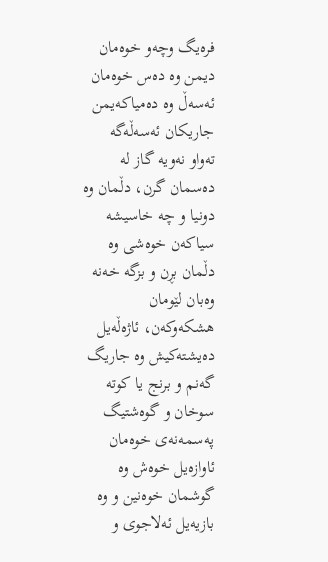فرەیگ وچەو خوەمان دیمن وە دەس خوەمان ئەسەڵ وە دەمیاکەیمن جاریکان ئەسەڵەگە تەواو نەویە گاز لە دەسمان گرن، دڵمان وە دونیا و چە خاسیشە سیاکەن خوەشی وە دڵمان بڕن و بزگە خەنە وەبان لێومان هشکەوکەن، ئاژەڵەیل دەیشتەکیش وە جاریگ گەنم و برنج یا کوتە سوخان و گوەشتیگ پەسمەنەی خوەمان ئاوازەیل خوەش وە گوشمان خوەنین و وە بازیەیل ئەلاجوی و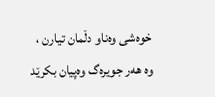خوەشی وەناو دڵمان تیارن ، وە هەر جویرەگ وەپیان بکرێد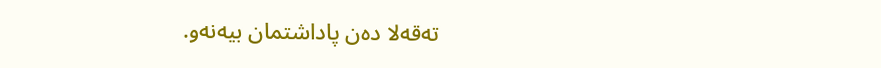تەقەلا دەن پاداشتمان بیەنەو.